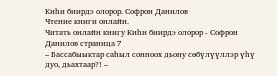Киһи биирдэ олорор. Софрон Данилов
Чтение книги онлайн.
Читать онлайн книгу Киһи биирдэ олорор - Софрон Данилов страница 7
– Бассабыыктар саһыл сонноох дьону сөбүлүүллэр үһү дуо, дьахтаар?! –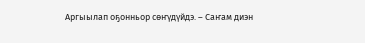Аргыылап оҕонньор сөҥүдүйдэ. – Саҥам диэн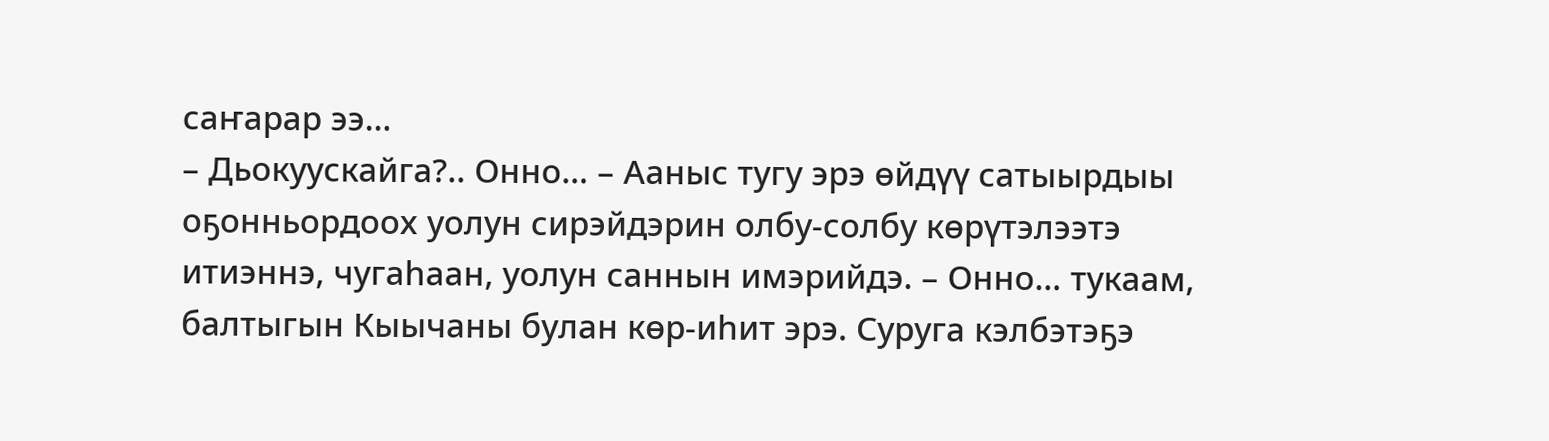саҥарар ээ…
– Дьокуускайга?.. Онно… – Ааныс тугу эрэ өйдүү сатыырдыы оҕонньордоох уолун сирэйдэрин олбу-солбу көрүтэлээтэ итиэннэ, чугаһаан, уолун саннын имэрийдэ. – Онно… тукаам, балтыгын Кыычаны булан көр-иһит эрэ. Суруга кэлбэтэҕэ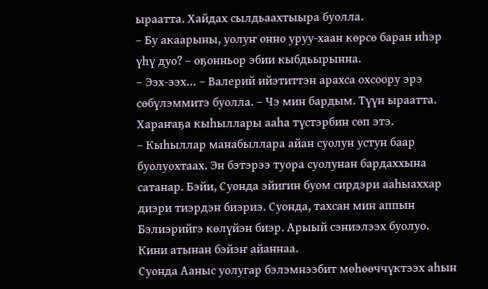ыраатта. Хайдах сылдьаахтыыра буолла.
– Бу акаарыны, уолуҥ онно уруу-хаан көрсө баран иһэр үһү дуо? – оҕонньор эбии кыбдьырынна.
– Ээх-ээх… – Валерий ийэтиттэн арахса охсоору эрэ сөбүлэммитэ буолла. – Чэ мин бардым. Түүн ыраатта. Хараҥаҕа кыһыллары ааһа түстэрбин сөп этэ.
– Кыһыллар манабыллара айан суолун устун баар буолуохтаах. Эн бэтэрээ туора суолунан бардаххына сатанар. Бэйи, Суонда эйигин буом сирдэри ааһыаххар диэри тиэрдэн биэриэ. Суонда, тахсан мин аппын Бэлиэрийгэ көлүйэн биэр. Арыый сэниэлээх буолуо. Кини атынан бэйэҥ айаннаа.
Суонда Ааныс уолугар бэлэмнээбит мөһөөччүктээх аһын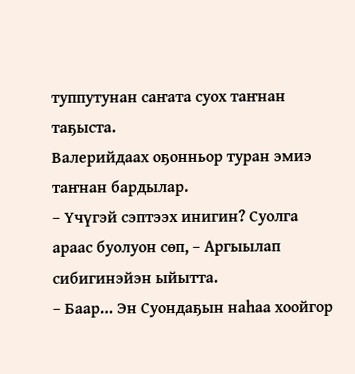туппутунан саҥата суох таҥнан таҕыста.
Валерийдаах оҕонньор туран эмиэ таҥнан бардылар.
– Үчүгэй сэптээх инигин? Суолга араас буолуон сөп, – Аргыылап сибигинэйэн ыйытта.
– Баар… Эн Суондаҕын наһаа хоойгор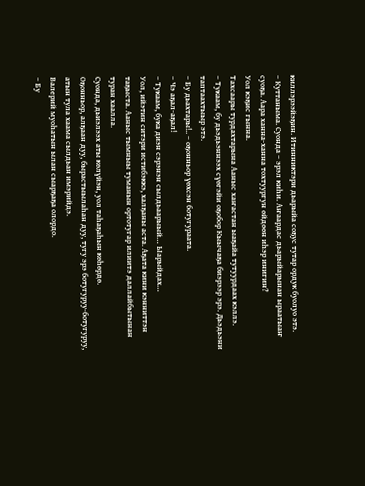киллэрээйэҕин. Итинниктэри дьарыйа соҕус тутар ордук буолуо этэ.
– Куттаныма. Суонда – эрэл киһи. Аҥаардас дьарыйарынан ыраатыаҥ суоҕа. Аара ханна-ханна тохтуургун өйдөөн иһэр инигин?
Уол кэҕис гынна.
Тахсаары турдахтарына Ааныс хаҥастан ыаҕайа тутуурдаах кэллэ.
– Тукаам, бу дьэдьэннээх сүөгэйи оҕобор Кыычаҕа биэрээр эрэ. Дьэдьэни таптаахтыыр этэ.
– Бу дьахтары!.. – оҕонньор үөхсэн ботугураата.
– Чэ аҕал-аҕал!
– Тукаам, бука диэн сэрэнэн сылдьаарыый… Ыарыйдах…
Уол, ийэтин ситэри истибэккэ, халҕаны аста. Аҕата кини кэнниттэн таҕыста. Ааныс тымныы туманын ортотугар илиитэ даллайбытынан туран хаалла.
Суонда, дьиэлээх аты көлүйэн, уол таһаҕаһын көһөрдө.
Оҕонньор, алҕаан дуу, бырастыылаһан дуу, тугу эрэ ботугуруу-ботугуруу, атын тула хаама сылдьан имэрийдэ.
Валерий муоһатын ылан сыарҕаҕа олордо.
– Бу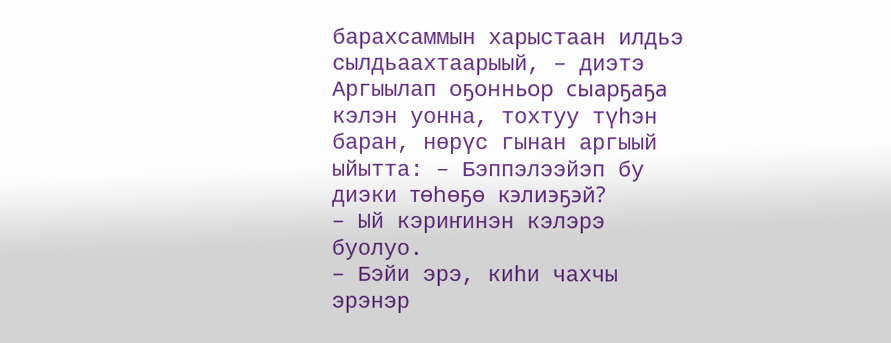барахсаммын харыстаан илдьэ сылдьаахтаарыый, – диэтэ Аргыылап оҕонньор сыарҕаҕа кэлэн уонна, тохтуу түһэн баран, нөрүс гынан аргыый ыйытта: – Бэппэлээйэп бу диэки төһөҕө кэлиэҕэй?
– Ый кэриҥинэн кэлэрэ буолуо.
– Бэйи эрэ, киһи чахчы эрэнэр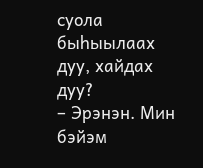суола быһыылаах дуу, хайдах дуу?
– Эрэнэн. Мин бэйэм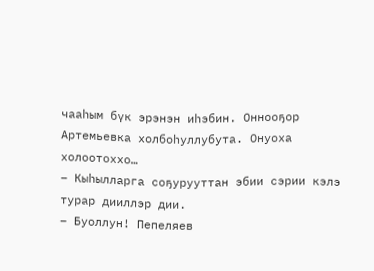чааһым бүк эрэнэн иһэбин. Оннооҕор Артемьевка холбоһуллубута. Онуоха холоотоххо…
– Кыһылларга соҕурууттан эбии сэрии кэлэ турар дииллэр дии.
– Буоллун! Пепеляев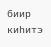биир киһитэ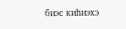биэс киһиэхэ